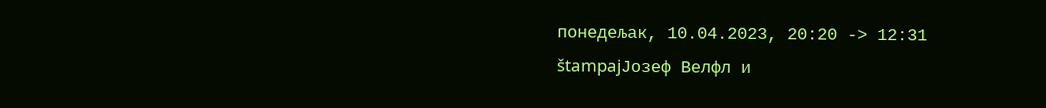понедељак, 10.04.2023, 20:20 -> 12:31
štampajЈозеф Велфл и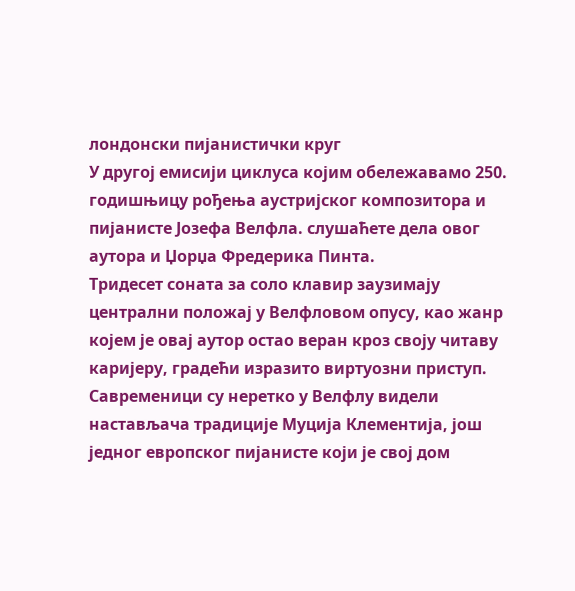лондонски пијанистички круг
У другој емисији циклуса којим обележавамо 250. годишњицу рођења аустријског композитора и пијанисте Јозефа Велфла. слушаћете дела овог аутора и Џорџа Фредерика Пинта.
Тридесет соната за соло клавир заузимају централни положај у Велфловом опусу, као жанр којем је овај аутор остао веран кроз своју читаву каријеру, градећи изразито виртуозни приступ. Савременици су неретко у Велфлу видели настављача традиције Муција Клементија, још једног европског пијанисте који је свој дом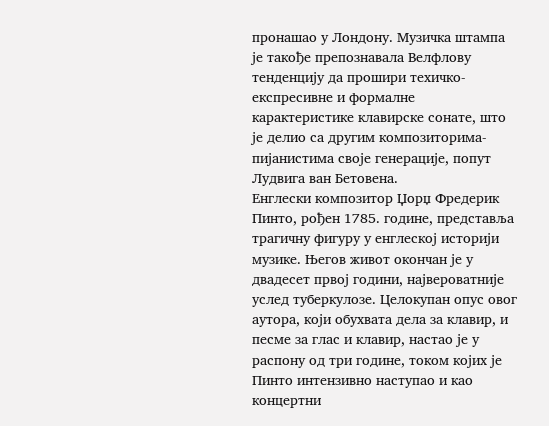пронашао у Лондону. Музичка штампа је такође препознавала Велфлову тенденцију да прошири техичко-експресивне и формалне карактеристике клавирске сонате, што је делио са другим композиторима-пијанистима своје генерације, попут Лудвига ван Бетовена.
Енглески композитор Џорџ Фредерик Пинто, рођен 1785. године, представља трагичну фигуру у енглеској историји музике. Његов живот окончан је у двадесет првој години, највероватније услед туберкулозе. Целокупан опус овог аутора, који обухвата дела за клавир, и песме за глас и клавир, настао је у распону од три године, током којих је Пинто интензивно наступао и као концертни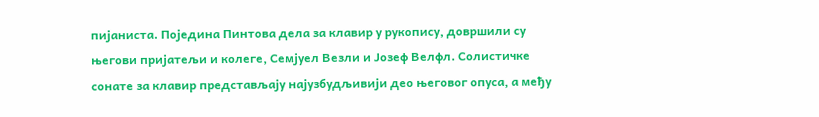пијаниста. Поједина Пинтова дела за клавир у рукопису, довршили су његови пријатељи и колеге, Семјуел Везли и Јозеф Велфл. Солистичке сонате за клавир представљају најузбудљивији део његовог опуса, а међу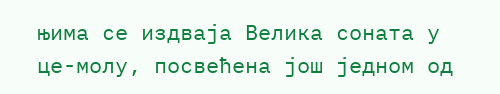њима се издваја Велика соната у це-молу, посвећена још једном од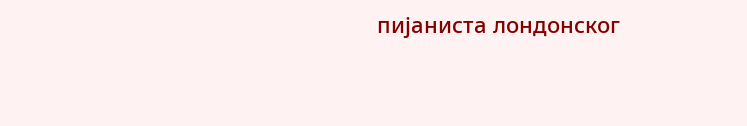пијаниста лондонског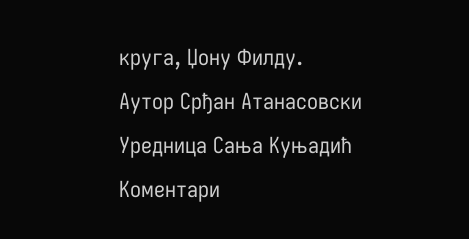круга, Џону Филду.
Аутор Срђан Атанасовски
Уредница Сања Куњадић
Коментари